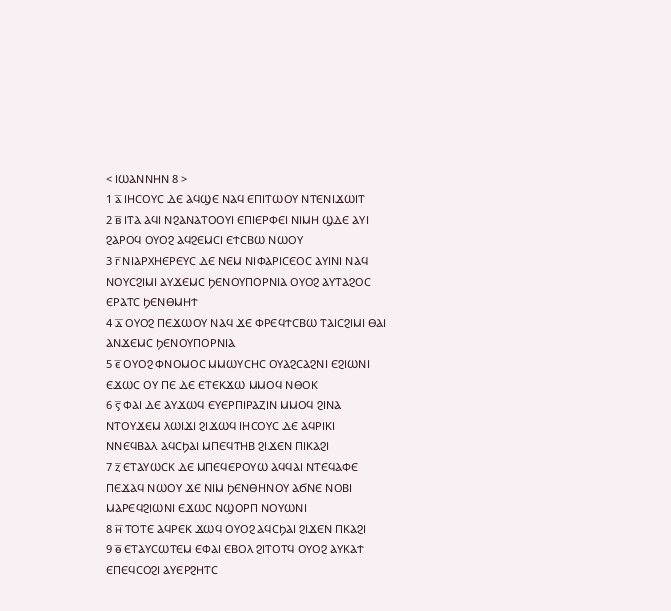< ⲒⲰⲀⲚⲚⲎⲚ 8 >
1 ⲁ̅ ⲒⲎⲤⲞⲨⲤ ⲆⲈ ⲀϤϢⲈ ⲚⲀϤ ⲈⲠⲒⲦⲰⲞⲨ ⲚⲦⲈⲚⲒϪⲰⲒⲦ
2 ⲃ̅ ⲒⲦⲀ ⲀϤⲒ ⲚϨⲀⲚⲀⲦⲞⲞⲨⲒ ⲈⲠⲒⲈⲢⲪⲈⲒ ⲚⲒⲘⲎ ϢⲆⲈ ⲀⲨⲒ ϨⲀⲢⲞϤ ⲞⲨⲞϨ ⲀϤϨⲈⲘⲤⲒ ⲈϮⲤⲂⲰ ⲚⲰⲞⲨ
3 ⲅ̅ ⲚⲒⲀⲢⲬⲎⲈⲢⲈⲨⲤ ⲆⲈ ⲚⲈⲘ ⲚⲒⲪⲀⲢⲒⲤⲈⲞⲤ ⲀⲨⲒⲚⲒ ⲚⲀϤ ⲚⲞⲨⲤϨⲒⲘⲒ ⲀⲨϪⲈⲘⲤ ϦⲈⲚⲞⲨⲠⲞⲢⲚⲒⲀ ⲞⲨⲞϨ ⲀⲨⲦⲀϨⲞⲤ ⲈⲢⲀⲦⲤ ϦⲈⲚⲐⲘⲎϮ
4 ⲇ̅ ⲞⲨⲞϨ ⲠⲈϪⲰⲞⲨ ⲚⲀϤ ϪⲈ ⲪⲢⲈϤϮⲤⲂⲰ ⲦⲀⲒⲤϨⲒⲘⲒ ⲐⲀⲒ ⲀⲚϪⲈⲘⲤ ϦⲈⲚⲞⲨⲠⲞⲢⲚⲒⲀ
5 ⲉ̅ ⲞⲨⲞϨ ⲪⲚⲞⲘⲞⲤ ⲘⲘⲰⲨⲤⲎⲤ ⲞⲨⲀϨⲤⲀϨⲚⲒ ⲈϨⲒⲰⲚⲒ ⲈϪⲰⲤ ⲞⲨ ⲠⲈ ⲆⲈ ⲈⲦⲈⲔϪⲰ ⲘⲘⲞϤ ⲚⲐⲞⲔ
6 ⲋ̅ ⲪⲀⲒ ⲆⲈ ⲀⲨϪⲰϤ ⲈⲨⲈⲢⲠⲒⲢⲀⲌⲒⲚ ⲘⲘⲞϤ ϨⲒⲚⲀ ⲚⲦⲞⲨϪⲈⲘ ⲖⲰⲒϪⲒ ϨⲒϪⲰϤ ⲒⲎⲤⲞⲨⲤ ⲆⲈ ⲀϤⲢⲒⲔⲒ ⲚⲚⲈϤⲂⲀⲖ ⲀϤⲤϦⲀⲒ ⲘⲠⲈϤⲦⲎⲂ ϨⲒϪⲈⲚ ⲠⲒⲔⲀϨⲒ
7 ⲍ̅ ⲈⲦⲀⲨⲰⲤⲔ ⲆⲈ ⲘⲠⲈϤⲈⲢⲞⲨⲰ ⲀϤϤⲀⲒ ⲚⲦⲈϤⲀⲪⲈ ⲠⲈϪⲀϤ ⲚⲰⲞⲨ ϪⲈ ⲚⲒⲘ ϦⲈⲚⲐⲎⲚⲞⲨ ⲀϬⲚⲈ ⲚⲞⲂⲒ ⲘⲀⲢⲈϤϨⲒⲰⲚⲒ ⲈϪⲰⲤ ⲚϢⲞⲢⲠ ⲚⲞⲨⲰⲚⲒ
8 ⲏ̅ ⲦⲞⲦⲈ ⲀϤⲢⲈⲔ ϪⲰϤ ⲞⲨⲞϨ ⲀϤⲤϦⲀⲒ ϨⲒϪⲈⲚ ⲠⲔⲀϨⲒ
9 ⲑ̅ ⲈⲦⲀⲨⲤⲰⲦⲈⲘ ⲈⲪⲀⲒ ⲈⲂⲞⲖ ϨⲒⲦⲞⲦϤ ⲞⲨⲞϨ ⲀⲨⲔⲀϮ ⲈⲠⲈϤⲤⲞϨⲒ ⲀⲨⲈⲢϨⲎⲦⲤ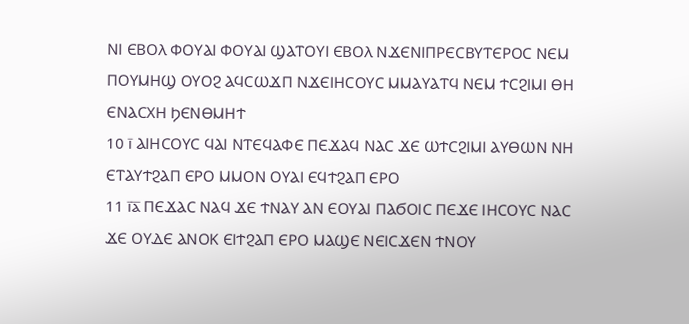ⲚⲒ ⲈⲂⲞⲖ ⲪⲞⲨⲀⲒ ⲪⲞⲨⲀⲒ ϢⲀⲦⲞⲨⲒ ⲈⲂⲞⲖ ⲚϪⲈⲚⲒⲠⲢⲈⲤⲂⲨⲦⲈⲢⲞⲤ ⲚⲈⲘ ⲠⲞⲨⲘⲎϢ ⲞⲨⲞϨ ⲀϤⲤⲰϪⲠ ⲚϪⲈⲒⲎⲤⲞⲨⲤ ⲘⲘⲀⲨⲀⲦϤ ⲚⲈⲘ ϮⲤϨⲒⲘⲒ ⲐⲎ ⲈⲚⲀⲤⲬⲎ ϦⲈⲚⲐⲘⲎϮ
10 ⲓ̅ ⲀⲒⲎⲤⲞⲨⲤ ϤⲀⲒ ⲚⲦⲈϤⲀⲪⲈ ⲠⲈϪⲀϤ ⲚⲀⲤ ϪⲈ ⲰϮⲤϨⲒⲘⲒ ⲀⲨⲐⲰⲚ ⲚⲎ ⲈⲦⲀⲨϮϨⲀⲠ ⲈⲢⲞ ⲘⲘⲞⲚ ⲞⲨⲀⲒ ⲈϤϮϨⲀⲠ ⲈⲢⲞ
11 ⲓ̅ⲁ̅ ⲠⲈϪⲀⲤ ⲚⲀϤ ϪⲈ ϮⲚⲀⲨ ⲀⲚ ⲈⲞⲨⲀⲒ ⲠⲀϬⲞⲒⲤ ⲠⲈϪⲈ ⲒⲎⲤⲞⲨⲤ ⲚⲀⲤ ϪⲈ ⲞⲨⲆⲈ ⲀⲚⲞⲔ ⲈⲒϮϨⲀⲠ ⲈⲢⲞ ⲘⲀϢⲈ ⲚⲈⲒⲤϪⲈⲚ ϮⲚⲞⲨ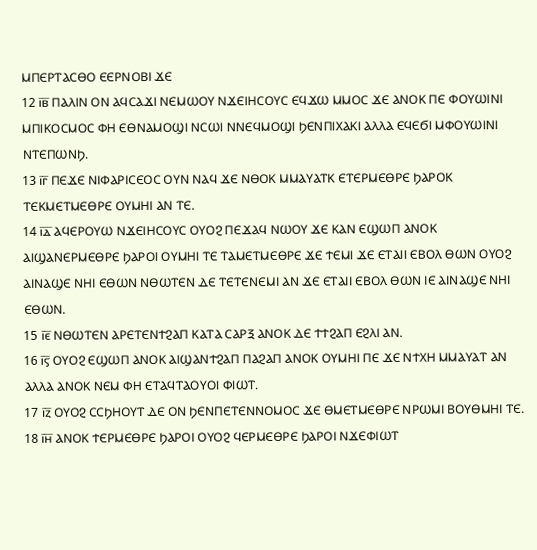ⲘⲠⲈⲢⲦⲀⲤⲐⲞ ⲈⲈⲢⲚⲞⲂⲒ ϪⲈ
12 ⲓ̅ⲃ̅ ⲠⲀⲖⲒⲚ ⲞⲚ ⲀϤⲤⲀϪⲒ ⲚⲈⲘⲰⲞⲨ ⲚϪⲈⲒⲎⲤⲞⲨⲤ ⲈϤϪⲰ ⲘⲘⲞⲤ ϪⲈ ⲀⲚⲞⲔ ⲠⲈ ⲪⲞⲨⲰⲒⲚⲒ ⲘⲠⲒⲔⲞⲤⲘⲞⲤ ⲪⲎ ⲈⲐⲚⲀⲘⲞϢⲒ ⲚⲤⲰⲒ ⲚⲚⲈϤⲘⲞϢⲒ ϦⲈⲚⲠⲒⲬⲀⲔⲒ ⲀⲖⲖⲀ ⲈϤⲈϬⲒ ⲘⲪⲞⲨⲰⲒⲚⲒ ⲚⲦⲈⲠⲰⲚϦ.
13 ⲓ̅ⲅ̅ ⲠⲈϪⲈ ⲚⲒⲪⲀⲢⲒⲤⲈⲞⲤ ⲞⲨⲚ ⲚⲀϤ ϪⲈ ⲚⲐⲞⲔ ⲘⲘⲀⲨⲀⲦⲔ ⲈⲦⲈⲢⲘⲈⲐⲢⲈ ϦⲀⲢⲞⲔ ⲦⲈⲔⲘⲈⲦⲘⲈⲐⲢⲈ ⲞⲨⲘⲎⲒ ⲀⲚ ⲦⲈ.
14 ⲓ̅ⲇ̅ ⲀϤⲈⲢⲞⲨⲰ ⲚϪⲈⲒⲎⲤⲞⲨⲤ ⲞⲨⲞϨ ⲠⲈϪⲀϤ ⲚⲰⲞⲨ ϪⲈ ⲔⲀⲚ ⲈϢⲰⲠ ⲀⲚⲞⲔ ⲀⲒϢⲀⲚⲈⲢⲘⲈⲐⲢⲈ ϦⲀⲢⲞⲒ ⲞⲨⲘⲎⲒ ⲦⲈ ⲦⲀⲘⲈⲦⲘⲈⲐⲢⲈ ϪⲈ ϮⲈⲘⲒ ϪⲈ ⲈⲦⲀⲒⲒ ⲈⲂⲞⲖ ⲐⲰⲚ ⲞⲨⲞϨ ⲀⲒⲚⲀϢⲈ ⲚⲎⲒ ⲈⲐⲰⲚ ⲚⲐⲰⲦⲈⲚ ⲆⲈ ⲦⲈⲦⲈⲚⲈⲘⲒ ⲀⲚ ϪⲈ ⲈⲦⲀⲒⲒ ⲈⲂⲞⲖ ⲐⲰⲚ ⲒⲈ ⲀⲒⲚⲀϢⲈ ⲚⲎⲒ ⲈⲐⲰⲚ.
15 ⲓ̅ⲉ̅ ⲚⲐⲰⲦⲈⲚ ⲀⲢⲈⲦⲈⲚϮϨⲀⲠ ⲔⲀⲦⲀ ⲤⲀⲢⲜ ⲀⲚⲞⲔ ⲆⲈ ϮϮϨⲀⲠ ⲈϨⲖⲒ ⲀⲚ.
16 ⲓ̅ⲋ̅ ⲞⲨⲞϨ ⲈϢⲰⲠ ⲀⲚⲞⲔ ⲀⲒϢⲀⲚϮϨⲀⲠ ⲠⲀϨⲀⲠ ⲀⲚⲞⲔ ⲞⲨⲘⲎⲒ ⲠⲈ ϪⲈ ⲚϮⲬⲎ ⲘⲘⲀⲨⲀⲦ ⲀⲚ ⲀⲖⲖⲀ ⲀⲚⲞⲔ ⲚⲈⲘ ⲪⲎ ⲈⲦⲀϤⲦⲀⲞⲨⲞⲒ ⲪⲒⲰⲦ.
17 ⲓ̅ⲍ̅ ⲞⲨⲞϨ ⲤⲤϦⲎⲞⲨⲦ ⲆⲈ ⲞⲚ ϦⲈⲚⲠⲈⲦⲈⲚⲚⲞⲘⲞⲤ ϪⲈ ⲐⲘⲈⲦⲘⲈⲐⲢⲈ ⲚⲢⲰⲘⲒ ⲂⲞⲨⲐⲘⲎⲒ ⲦⲈ.
18 ⲓ̅ⲏ̅ ⲀⲚⲞⲔ ϮⲈⲢⲘⲈⲐⲢⲈ ϦⲀⲢⲞⲒ ⲞⲨⲞϨ ϤⲈⲢⲘⲈⲐⲢⲈ ϦⲀⲢⲞⲒ ⲚϪⲈⲪⲒⲰⲦ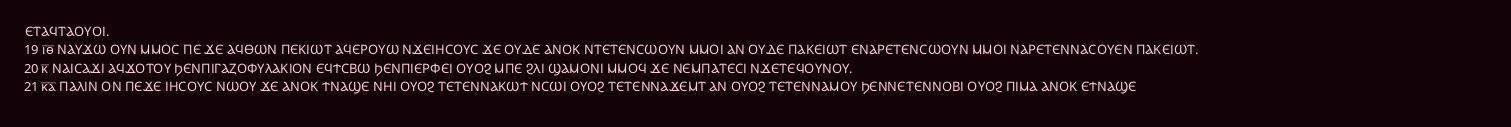ⲈⲦⲀϤⲦⲀⲞⲨⲞⲒ.
19 ⲓ̅ⲑ̅ ⲚⲀⲨϪⲰ ⲞⲨⲚ ⲘⲘⲞⲤ ⲠⲈ ϪⲈ ⲀϤⲐⲰⲚ ⲠⲈⲔⲒⲰⲦ ⲀϤⲈⲢⲞⲨⲰ ⲚϪⲈⲒⲎⲤⲞⲨⲤ ϪⲈ ⲞⲨⲆⲈ ⲀⲚⲞⲔ ⲚⲦⲈⲦⲈⲚⲤⲰⲞⲨⲚ ⲘⲘⲞⲒ ⲀⲚ ⲞⲨⲆⲈ ⲠⲀⲔⲈⲒⲰⲦ ⲈⲚⲀⲢⲈⲦⲈⲚⲤⲰⲞⲨⲚ ⲘⲘⲞⲒ ⲚⲀⲢⲈⲦⲈⲚⲚⲀⲤⲞⲨⲈⲚ ⲠⲀⲔⲈⲒⲰⲦ.
20 ⲕ̅ ⲚⲀⲒⲤⲀϪⲒ ⲀϤϪⲞⲦⲞⲨ ϦⲈⲚⲠⲒⲄⲀⲌⲞⲪⲨⲖⲀⲔⲒⲞⲚ ⲈϤϮⲤⲂⲰ ϦⲈⲚⲠⲒⲈⲢⲪⲈⲒ ⲞⲨⲞϨ ⲘⲠⲈ ϨⲖⲒ ϢⲀⲘⲞⲚⲒ ⲘⲘⲞϤ ϪⲈ ⲚⲈⲘⲠⲀⲦⲈⲤⲒ ⲚϪⲈⲦⲈϤⲞⲨⲚⲞⲨ.
21 ⲕ̅ⲁ̅ ⲠⲀⲖⲒⲚ ⲞⲚ ⲠⲈϪⲈ ⲒⲎⲤⲞⲨⲤ ⲚⲰⲞⲨ ϪⲈ ⲀⲚⲞⲔ ϮⲚⲀϢⲈ ⲚⲎⲒ ⲞⲨⲞϨ ⲦⲈⲦⲈⲚⲚⲀⲔⲰϮ ⲚⲤⲰⲒ ⲞⲨⲞϨ ⲦⲈⲦⲈⲚⲚⲀϪⲈⲘⲦ ⲀⲚ ⲞⲨⲞϨ ⲦⲈⲦⲈⲚⲚⲀⲘⲞⲨ ϦⲈⲚⲚⲈⲦⲈⲚⲚⲞⲂⲒ ⲞⲨⲞϨ ⲠⲒⲘⲀ ⲀⲚⲞⲔ ⲈϮⲚⲀϢⲈ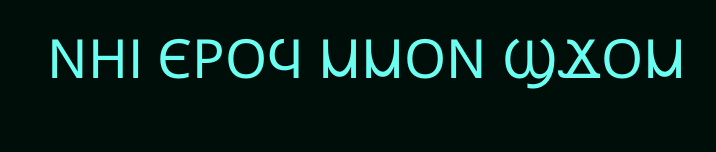ⲚⲎⲒ ⲈⲢⲞϤ ⲘⲘⲞⲚ ϢϪⲞⲘ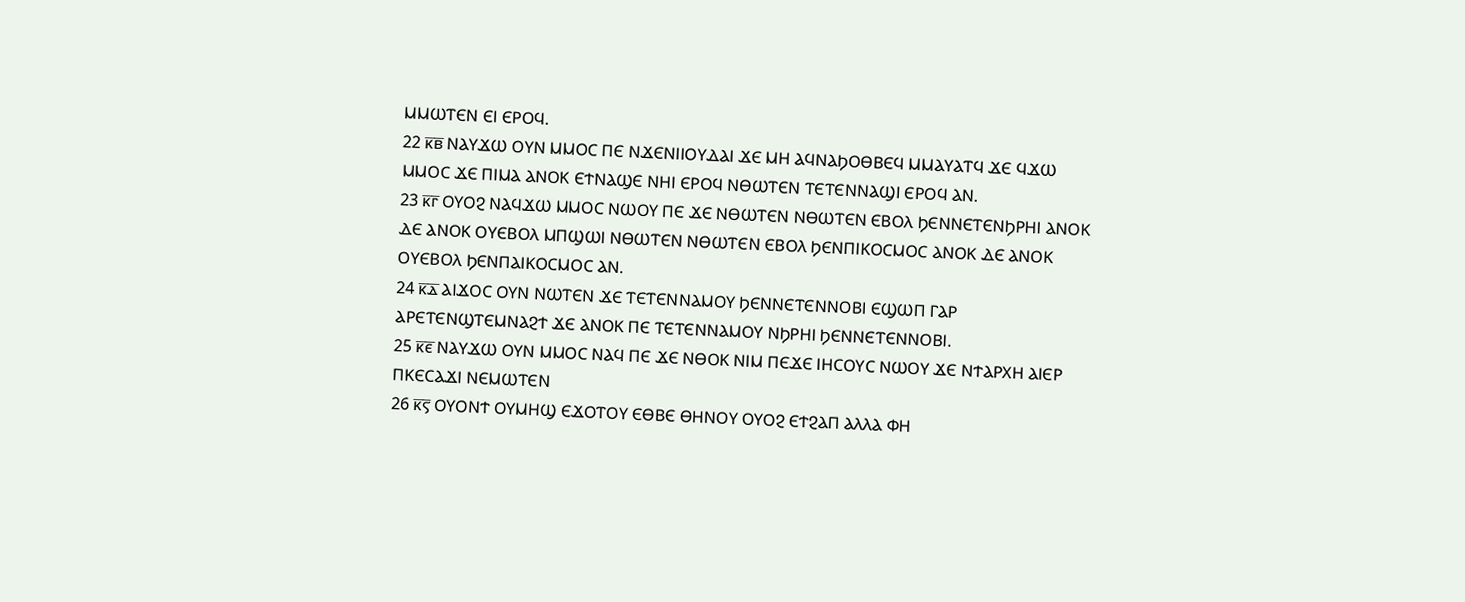ⲘⲘⲰⲦⲈⲚ ⲈⲒ ⲈⲢⲞϤ.
22 ⲕ̅ⲃ̅ ⲚⲀⲨϪⲰ ⲞⲨⲚ ⲘⲘⲞⲤ ⲠⲈ ⲚϪⲈⲚⲒⲒⲞⲨⲆⲀⲒ ϪⲈ ⲘⲎ ⲀϤⲚⲀϦⲞⲐⲂⲈϤ ⲘⲘⲀⲨⲀⲦϤ ϪⲈ ϤϪⲰ ⲘⲘⲞⲤ ϪⲈ ⲠⲒⲘⲀ ⲀⲚⲞⲔ ⲈϮⲚⲀϢⲈ ⲚⲎⲒ ⲈⲢⲞϤ ⲚⲐⲰⲦⲈⲚ ⲦⲈⲦⲈⲚⲚⲀϢⲒ ⲈⲢⲞϤ ⲀⲚ.
23 ⲕ̅ⲅ̅ ⲞⲨⲞϨ ⲚⲀϤϪⲰ ⲘⲘⲞⲤ ⲚⲰⲞⲨ ⲠⲈ ϪⲈ ⲚⲐⲰⲦⲈⲚ ⲚⲐⲰⲦⲈⲚ ⲈⲂⲞⲖ ϦⲈⲚⲚⲈⲦⲈⲚϦⲢⲎⲒ ⲀⲚⲞⲔ ⲆⲈ ⲀⲚⲞⲔ ⲞⲨⲈⲂⲞⲖ ⲘⲠϢⲰⲒ ⲚⲐⲰⲦⲈⲚ ⲚⲐⲰⲦⲈⲚ ⲈⲂⲞⲖ ϦⲈⲚⲠⲒⲔⲞⲤⲘⲞⲤ ⲀⲚⲞⲔ ⲆⲈ ⲀⲚⲞⲔ ⲞⲨⲈⲂⲞⲖ ϦⲈⲚⲠⲀⲒⲔⲞⲤⲘⲞⲤ ⲀⲚ.
24 ⲕ̅ⲇ̅ ⲀⲒϪⲞⲤ ⲞⲨⲚ ⲚⲰⲦⲈⲚ ϪⲈ ⲦⲈⲦⲈⲚⲚⲀⲘⲞⲨ ϦⲈⲚⲚⲈⲦⲈⲚⲚⲞⲂⲒ ⲈϢⲰⲠ ⲄⲀⲢ ⲀⲢⲈⲦⲈⲚϢⲦⲈⲘⲚⲀϨϮ ϪⲈ ⲀⲚⲞⲔ ⲠⲈ ⲦⲈⲦⲈⲚⲚⲀⲘⲞⲨ ⲚϦⲢⲎⲒ ϦⲈⲚⲚⲈⲦⲈⲚⲚⲞⲂⲒ.
25 ⲕ̅ⲉ̅ ⲚⲀⲨϪⲰ ⲞⲨⲚ ⲘⲘⲞⲤ ⲚⲀϤ ⲠⲈ ϪⲈ ⲚⲐⲞⲔ ⲚⲒⲘ ⲠⲈϪⲈ ⲒⲎⲤⲞⲨⲤ ⲚⲰⲞⲨ ϪⲈ ⲚϮⲀⲢⲬⲎ ⲀⲒⲈⲢ ⲠⲔⲈⲤⲀϪⲒ ⲚⲈⲘⲰⲦⲈⲚ
26 ⲕ̅ⲋ̅ ⲞⲨⲞⲚϮ ⲞⲨⲘⲎϢ ⲈϪⲞⲦⲞⲨ ⲈⲐⲂⲈ ⲐⲎⲚⲞⲨ ⲞⲨⲞϨ ⲈϮϨⲀⲠ ⲀⲖⲖⲀ ⲪⲎ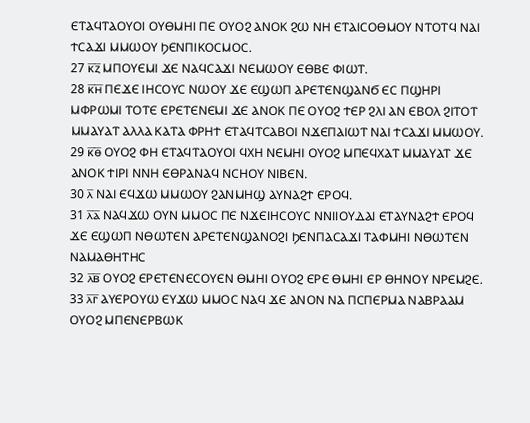ⲈⲦⲀϤⲦⲀⲞⲨⲞⲒ ⲞⲨⲐⲘⲎⲒ ⲠⲈ ⲞⲨⲞϨ ⲀⲚⲞⲔ ϨⲰ ⲚⲎ ⲈⲦⲀⲒⲤⲞⲐⲘⲞⲨ ⲚⲦⲞⲦϤ ⲚⲀⲒ ϮⲤⲀϪⲒ ⲘⲘⲰⲞⲨ ϦⲈⲚⲠⲒⲔⲞⲤⲘⲞⲤ.
27 ⲕ̅ⲍ̅ ⲘⲠⲞⲨⲈⲘⲒ ϪⲈ ⲚⲀϤⲤⲀϪⲒ ⲚⲈⲘⲰⲞⲨ ⲈⲐⲂⲈ ⲪⲒⲰⲦ.
28 ⲕ̅ⲏ̅ ⲠⲈϪⲈ ⲒⲎⲤⲞⲨⲤ ⲚⲰⲞⲨ ϪⲈ ⲈϢⲰⲠ ⲀⲢⲈⲦⲈⲚϢⲀⲚϬ ⲈⲤ ⲠϢⲎⲢⲒ ⲘⲪⲢⲰⲘⲒ ⲦⲞⲦⲈ ⲈⲢⲈⲦⲈⲚⲈⲘⲒ ϪⲈ ⲀⲚⲞⲔ ⲠⲈ ⲞⲨⲞϨ ϮⲈⲢ ϨⲖⲒ ⲀⲚ ⲈⲂⲞⲖ ϨⲒⲦⲞⲦ ⲘⲘⲀⲨⲀⲦ ⲀⲖⲖⲀ ⲔⲀⲦⲀ ⲪⲢⲎϮ ⲈⲦⲀϤⲦⲤⲀⲂⲞⲒ ⲚϪⲈⲠⲀⲒⲰⲦ ⲚⲀⲒ ϮⲤⲀϪⲒ ⲘⲘⲰⲞⲨ.
29 ⲕ̅ⲑ̅ ⲞⲨⲞϨ ⲪⲎ ⲈⲦⲀϤⲦⲀⲞⲨⲞⲒ ϤⲬⲎ ⲚⲈⲘⲎⲒ ⲞⲨⲞϨ ⲘⲠⲈϤⲬⲀⲦ ⲘⲘⲀⲨⲀⲦ ϪⲈ ⲀⲚⲞⲔ ϮⲒⲢⲒ ⲚⲚⲎ ⲈⲐⲢⲀⲚⲀϤ ⲚⲤⲎⲞⲨ ⲚⲒⲂⲈⲚ.
30 ⲗ̅ ⲚⲀⲒ ⲈϤϪⲰ ⲘⲘⲰⲞⲨ ϨⲀⲚⲘⲎϢ ⲀⲨⲚⲀϨϮ ⲈⲢⲞϤ.
31 ⲗ̅ⲁ̅ ⲚⲀϤϪⲰ ⲞⲨⲚ ⲘⲘⲞⲤ ⲠⲈ ⲚϪⲈⲒⲎⲤⲞⲨⲤ ⲚⲚⲒⲒⲞⲨⲆⲀⲒ ⲈⲦⲀⲨⲚⲀϨϮ ⲈⲢⲞϤ ϪⲈ ⲈϢⲰⲠ ⲚⲐⲰⲦⲈⲚ ⲀⲢⲈⲦⲈⲚϢⲀⲚⲞϨⲒ ϦⲈⲚⲠⲀⲤⲀϪⲒ ⲦⲀⲪⲘⲎⲒ ⲚⲐⲰⲦⲈⲚ ⲚⲀⲘⲀⲐⲎⲦⲎⲤ
32 ⲗ̅ⲃ̅ ⲞⲨⲞϨ ⲈⲢⲈⲦⲈⲚⲈⲤⲞⲨⲈⲚ ⲐⲘⲎⲒ ⲞⲨⲞϨ ⲈⲢⲈ ⲐⲘⲎⲒ ⲈⲢ ⲐⲎⲚⲞⲨ ⲚⲢⲈⲘϨⲈ.
33 ⲗ̅ⲅ̅ ⲀⲨⲈⲢⲞⲨⲰ ⲈⲨϪⲰ ⲘⲘⲞⲤ ⲚⲀϤ ϪⲈ ⲀⲚⲞⲚ ⲚⲀ ⲠⲤⲠⲈⲢⲘⲀ ⲚⲀⲂⲢⲀⲀⲘ ⲞⲨⲞϨ ⲘⲠⲈⲚⲈⲢⲂⲰⲔ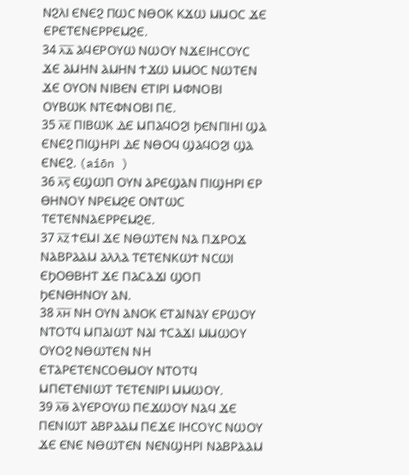ⲚϨⲖⲒ ⲈⲚⲈϨ ⲠⲰⲤ ⲚⲐⲞⲔ ⲔϪⲰ ⲘⲘⲞⲤ ϪⲈ ⲈⲢⲈⲦⲈⲚⲈⲢⲢⲈⲘϨⲈ.
34 ⲗ̅ⲇ̅ ⲀϤⲈⲢⲞⲨⲰ ⲚⲰⲞⲨ ⲚϪⲈⲒⲎⲤⲞⲨⲤ ϪⲈ ⲀⲘⲎⲚ ⲀⲘⲎⲚ ϮϪⲰ ⲘⲘⲞⲤ ⲚⲰⲦⲈⲚ ϪⲈ ⲞⲨⲞⲚ ⲚⲒⲂⲈⲚ ⲈⲦⲒⲢⲒ ⲘⲪⲚⲞⲂⲒ ⲞⲨⲂⲰⲔ ⲚⲦⲈⲪⲚⲞⲂⲒ ⲠⲈ.
35 ⲗ̅ⲉ̅ ⲠⲒⲂⲰⲔ ⲆⲈ ⲘⲠⲀϤⲞϨⲒ ϦⲈⲚⲠⲒⲎⲒ ϢⲀ ⲈⲚⲈϨ ⲠⲒϢⲎⲢⲒ ⲆⲈ ⲚⲐⲞϤ ϢⲀϤⲞϨⲒ ϢⲀ ⲈⲚⲈϨ. (aiōn )
36 ⲗ̅ⲋ̅ ⲈϢⲰⲠ ⲞⲨⲚ ⲀⲢⲈϢⲀⲚ ⲠⲒϢⲎⲢⲒ ⲈⲢ ⲐⲎⲚⲞⲨ ⲚⲢⲈⲘϨⲈ ⲞⲚⲦⲰⲤ ⲦⲈⲦⲈⲚⲚⲀⲈⲢⲢⲈⲘϨⲈ.
37 ⲗ̅ⲍ̅ ϮⲈⲘⲒ ϪⲈ ⲚⲐⲰⲦⲈⲚ ⲚⲀ ⲠϪⲢⲞϪ ⲚⲀⲂⲢⲀⲀⲘ ⲀⲖⲖⲀ ⲦⲈⲦⲈⲚⲔⲰϮ ⲚⲤⲰⲒ ⲈϦⲞⲐⲂⲎⲦ ϪⲈ ⲠⲀⲤⲀϪⲒ ϢⲞⲠ ϦⲈⲚⲐⲎⲚⲞⲨ ⲀⲚ.
38 ⲗ̅ⲏ̅ ⲚⲎ ⲞⲨⲚ ⲀⲚⲞⲔ ⲈⲦⲀⲒⲚⲀⲨ ⲈⲢⲰⲞⲨ ⲚⲦⲞⲦϤ ⲘⲠⲀⲒⲰⲦ ⲚⲀⲒ ϮⲤⲀϪⲒ ⲘⲘⲰⲞⲨ ⲞⲨⲞϨ ⲚⲐⲰⲦⲈⲚ ⲚⲎ ⲈⲦⲀⲢⲈⲦⲈⲚⲤⲞⲐⲘⲞⲨ ⲚⲦⲞⲦϤ ⲘⲠⲈⲦⲈⲚⲒⲰⲦ ⲦⲈⲦⲈⲚⲒⲢⲒ ⲘⲘⲰⲞⲨ.
39 ⲗ̅ⲑ̅ ⲀⲨⲈⲢⲞⲨⲰ ⲠⲈϪⲰⲞⲨ ⲚⲀϤ ϪⲈ ⲠⲈⲚⲒⲰⲦ ⲀⲂⲢⲀⲀⲘ ⲠⲈϪⲈ ⲒⲎⲤⲞⲨⲤ ⲚⲰⲞⲨ ϪⲈ ⲈⲚⲈ ⲚⲐⲰⲦⲈⲚ ⲚⲈⲚϢⲎⲢⲒ ⲚⲀⲂⲢⲀⲀⲘ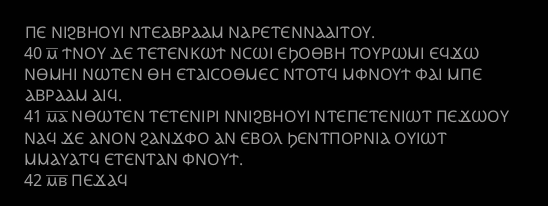ⲠⲈ ⲚⲒϨⲂⲎⲞⲨⲒ ⲚⲦⲈⲀⲂⲢⲀⲀⲘ ⲚⲀⲢⲈⲦⲈⲚⲚⲀⲀⲒⲦⲞⲨ.
40 ⲙ̅ ϮⲚⲞⲨ ⲆⲈ ⲦⲈⲦⲈⲚⲔⲰϮ ⲚⲤⲰⲒ ⲈϦⲞⲐⲂⲎ ⲦⲞⲨⲢⲰⲘⲒ ⲈϤϪⲰ ⲚⲐⲘⲎⲒ ⲚⲰⲦⲈⲚ ⲐⲎ ⲈⲦⲀⲒⲤⲞⲐⲘⲈⲤ ⲚⲦⲞⲦϤ ⲘⲪⲚⲞⲨϮ ⲪⲀⲒ ⲘⲠⲈ ⲀⲂⲢⲀⲀⲘ ⲀⲒϤ.
41 ⲙ̅ⲁ̅ ⲚⲐⲰⲦⲈⲚ ⲦⲈⲦⲈⲚⲒⲢⲒ ⲚⲚⲒϨⲂⲎⲞⲨⲒ ⲚⲦⲈⲠⲈⲦⲈⲚⲒⲰⲦ ⲠⲈϪⲰⲞⲨ ⲚⲀϤ ϪⲈ ⲀⲚⲞⲚ ϨⲀⲚϪⲪⲞ ⲀⲚ ⲈⲂⲞⲖ ϦⲈⲚⲦⲠⲞⲢⲚⲒⲀ ⲞⲨⲒⲰⲦ ⲘⲘⲀⲨⲀⲦϤ ⲈⲦⲈⲚⲦⲀⲚ ⲪⲚⲞⲨϮ.
42 ⲙ̅ⲃ̅ ⲠⲈϪⲀϤ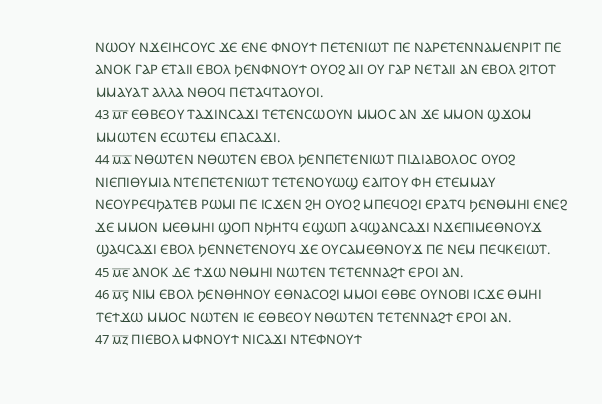ⲚⲰⲞⲨ ⲚϪⲈⲒⲎⲤⲞⲨⲤ ϪⲈ ⲈⲚⲈ ⲪⲚⲞⲨϮ ⲠⲈⲦⲈⲚⲒⲰⲦ ⲠⲈ ⲚⲀⲢⲈⲦⲈⲚⲚⲀⲘⲈⲚⲢⲒⲦ ⲠⲈ ⲀⲚⲞⲔ ⲄⲀⲢ ⲈⲦⲀⲒⲒ ⲈⲂⲞⲖ ϦⲈⲚⲪⲚⲞⲨϮ ⲞⲨⲞϨ ⲀⲒⲒ ⲞⲨ ⲄⲀⲢ ⲚⲈⲦⲀⲒⲒ ⲀⲚ ⲈⲂⲞⲖ ϨⲒⲦⲞⲦ ⲘⲘⲀⲨⲀⲦ ⲀⲖⲖⲀ ⲚⲐⲞϤ ⲠⲈⲦⲀϤⲦⲀⲞⲨⲞⲒ.
43 ⲙ̅ⲅ̅ ⲈⲐⲂⲈⲞⲨ ⲦⲀϪⲒⲚⲤⲀϪⲒ ⲦⲈⲦⲈⲚⲤⲰⲞⲨⲚ ⲘⲘⲞⲤ ⲀⲚ ϪⲈ ⲘⲘⲞⲚ ϢϪⲞⲘ ⲘⲘⲰⲦⲈⲚ ⲈⲤⲰⲦⲈⲘ ⲈⲠⲀⲤⲀϪⲒ.
44 ⲙ̅ⲇ̅ ⲚⲐⲰⲦⲈⲚ ⲚⲐⲰⲦⲈⲚ ⲈⲂⲞⲖ ϦⲈⲚⲠⲈⲦⲈⲚⲒⲰⲦ ⲠⲒⲆⲒⲀⲂⲞⲖⲞⲤ ⲞⲨⲞϨ ⲚⲒⲈⲠⲒⲐⲨⲘⲒⲀ ⲚⲦⲈⲠⲈⲦⲈⲚⲒⲰⲦ ⲦⲈⲦⲈⲚⲞⲨⲰϢ ⲈⲀⲒⲦⲞⲨ ⲪⲎ ⲈⲦⲈⲘⲘⲀⲨ ⲚⲈⲞⲨⲢⲈϤϦⲀⲦⲈⲂ ⲢⲰⲘⲒ ⲠⲈ ⲒⲤϪⲈⲚ ϨⲎ ⲞⲨⲞϨ ⲘⲠⲈϤⲞϨⲒ ⲈⲢⲀⲦϤ ϦⲈⲚⲐⲘⲎⲒ ⲈⲚⲈϨ ϪⲈ ⲘⲘⲞⲚ ⲘⲈⲐⲘⲎⲒ ϢⲞⲠ ⲚϦⲎⲦϤ ⲈϢⲰⲠ ⲀϤϢⲀⲚⲤⲀϪⲒ ⲚϪⲈⲠⲒⲘⲈⲐⲚⲞⲨϪ ϢⲀϤⲤⲀϪⲒ ⲈⲂⲞⲖ ϦⲈⲚⲚⲈⲦⲈⲚⲞⲨϤ ϪⲈ ⲞⲨⲤⲀⲘⲈⲐⲚⲞⲨϪ ⲠⲈ ⲚⲈⲘ ⲠⲈϤⲔⲈⲒⲰⲦ.
45 ⲙ̅ⲉ̅ ⲀⲚⲞⲔ ⲆⲈ ϮϪⲰ ⲚⲐⲘⲎⲒ ⲚⲰⲦⲈⲚ ⲦⲈⲦⲈⲚⲚⲀϨϮ ⲈⲢⲞⲒ ⲀⲚ.
46 ⲙ̅ⲋ̅ ⲚⲒⲘ ⲈⲂⲞⲖ ϦⲈⲚⲐⲎⲚⲞⲨ ⲈⲐⲚⲀⲤⲞϨⲒ ⲘⲘⲞⲒ ⲈⲐⲂⲈ ⲞⲨⲚⲞⲂⲒ ⲒⲤϪⲈ ⲐⲘⲎⲒ ⲦⲈϮϪⲰ ⲘⲘⲞⲤ ⲚⲰⲦⲈⲚ ⲒⲈ ⲈⲐⲂⲈⲞⲨ ⲚⲐⲰⲦⲈⲚ ⲦⲈⲦⲈⲚⲚⲀϨϮ ⲈⲢⲞⲒ ⲀⲚ.
47 ⲙ̅ⲍ̅ ⲠⲒⲈⲂⲞⲖ ⲘⲪⲚⲞⲨϮ ⲚⲒⲤⲀϪⲒ ⲚⲦⲈⲪⲚⲞⲨϮ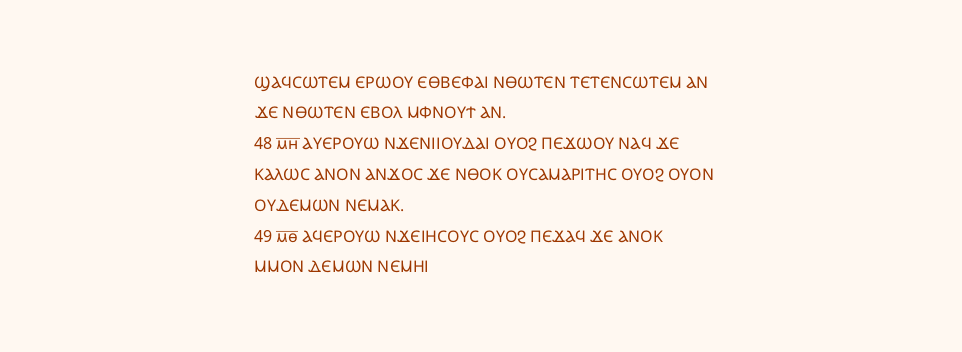ϢⲀϤⲤⲰⲦⲈⲘ ⲈⲢⲰⲞⲨ ⲈⲐⲂⲈⲪⲀⲒ ⲚⲐⲰⲦⲈⲚ ⲦⲈⲦⲈⲚⲤⲰⲦⲈⲘ ⲀⲚ ϪⲈ ⲚⲐⲰⲦⲈⲚ ⲈⲂⲞⲖ ⲘⲪⲚⲞⲨϮ ⲀⲚ.
48 ⲙ̅ⲏ̅ ⲀⲨⲈⲢⲞⲨⲰ ⲚϪⲈⲚⲒⲒⲞⲨⲆⲀⲒ ⲞⲨⲞϨ ⲠⲈϪⲰⲞⲨ ⲚⲀϤ ϪⲈ ⲔⲀⲖⲰⲤ ⲀⲚⲞⲚ ⲀⲚϪⲞⲤ ϪⲈ ⲚⲐⲞⲔ ⲞⲨⲤⲀⲘⲀⲢⲒⲦⲎⲤ ⲞⲨⲞϨ ⲞⲨⲞⲚ ⲞⲨⲆⲈⲘⲰⲚ ⲚⲈⲘⲀⲔ.
49 ⲙ̅ⲑ̅ ⲀϤⲈⲢⲞⲨⲰ ⲚϪⲈⲒⲎⲤⲞⲨⲤ ⲞⲨⲞϨ ⲠⲈϪⲀϤ ϪⲈ ⲀⲚⲞⲔ ⲘⲘⲞⲚ ⲆⲈⲘⲰⲚ ⲚⲈⲘⲎⲒ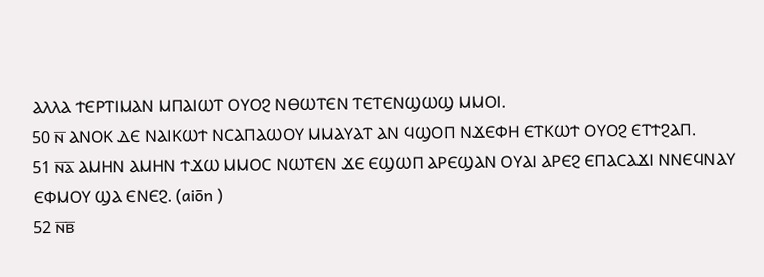ⲀⲖⲖⲀ ϮⲈⲢⲦⲒⲘⲀⲚ ⲘⲠⲀⲒⲰⲦ ⲞⲨⲞϨ ⲚⲐⲰⲦⲈⲚ ⲦⲈⲦⲈⲚϢⲰϢ ⲘⲘⲞⲒ.
50 ⲛ̅ ⲀⲚⲞⲔ ⲆⲈ ⲚⲀⲒⲔⲰϮ ⲚⲤⲀⲠⲀⲰⲞⲨ ⲘⲘⲀⲨⲀⲦ ⲀⲚ ϤϢⲞⲠ ⲚϪⲈⲪⲎ ⲈⲦⲔⲰϮ ⲞⲨⲞϨ ⲈⲦϮϨⲀⲠ.
51 ⲛ̅ⲁ̅ ⲀⲘⲎⲚ ⲀⲘⲎⲚ ϮϪⲰ ⲘⲘⲞⲤ ⲚⲰⲦⲈⲚ ϪⲈ ⲈϢⲰⲠ ⲀⲢⲈϢⲀⲚ ⲞⲨⲀⲒ ⲀⲢⲈϨ ⲈⲠⲀⲤⲀϪⲒ ⲚⲚⲈϤⲚⲀⲨ ⲈⲪⲘⲞⲨ ϢⲀ ⲈⲚⲈϨ. (aiōn )
52 ⲛ̅ⲃ̅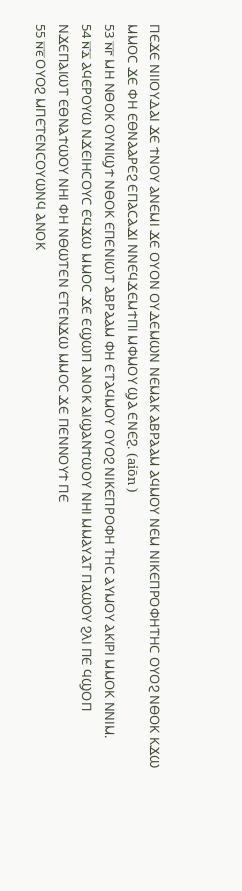ⲠⲈϪⲈ ⲚⲒⲒⲞⲨⲆⲀⲒ ϪⲈ ϮⲚⲞⲨ ⲀⲚⲈⲘⲒ ϪⲈ ⲞⲨⲞⲚ ⲞⲨⲆⲈⲘⲰⲚ ⲚⲈⲘⲀⲔ ⲀⲂⲢⲀⲀⲘ ⲀϤⲘⲞⲨ ⲚⲈⲘ ⲚⲒⲔⲈⲠⲢⲞⲪⲎⲦⲎⲤ ⲞⲨⲞϨ ⲚⲐⲞⲔ ⲔϪⲰ ⲘⲘⲞⲤ ϪⲈ ⲪⲎ ⲈⲐⲚⲀⲀⲢⲈϨ ⲈⲠⲀⲤⲀϪⲒ ⲚⲚⲈϤϪⲈⲘϮⲠⲒ ⲘⲪⲘⲞⲨ ϢⲀ ⲈⲚⲈϨ. (aiōn )
53 ⲛ̅ⲅ̅ ⲘⲎ ⲚⲐⲞⲔ ⲞⲨⲚⲒϢϮ ⲚⲐⲞⲔ ⲈⲠⲈⲚⲒⲰⲦ ⲀⲂⲢⲀⲀⲘ ⲪⲎ ⲈⲦⲀϤⲘⲞⲨ ⲞⲨⲞϨ ⲚⲒⲔⲈⲠⲢⲞⲪⲎ ⲦⲎⲤ ⲀⲨⲘⲞⲨ ⲀⲔⲒⲢⲒ ⲘⲘⲞⲔ ⲚⲚⲒⲘ.
54 ⲛ̅ⲇ̅ ⲀϤⲈⲢⲞⲨⲰ ⲚϪⲈⲒⲎⲤⲞⲨⲤ ⲈϤϪⲰ ⲘⲘⲞⲤ ϪⲈ ⲈϢⲰⲠ ⲀⲚⲞⲔ ⲀⲒϢⲀⲚϮⲰⲞⲨ ⲚⲎⲒ ⲘⲘⲀⲨⲀⲦ ⲠⲀⲰⲞⲨ ϨⲖⲒ ⲠⲈ ϤϢⲞⲠ ⲚϪⲈⲠⲀⲒⲰⲦ ⲈⲐⲚⲀϮⲰⲞⲨ ⲚⲎⲒ ⲪⲎ ⲚⲐⲰⲦⲈⲚ ⲈⲦⲈⲚϪⲰ ⲘⲘⲞⲤ ϪⲈ ⲠⲈⲚⲚⲞⲨϮ ⲠⲈ
55 ⲛ̅ⲉ̅ ⲞⲨⲞϨ ⲘⲠⲈⲦⲈⲚⲤⲞⲨⲰⲚϤ ⲀⲚⲞⲔ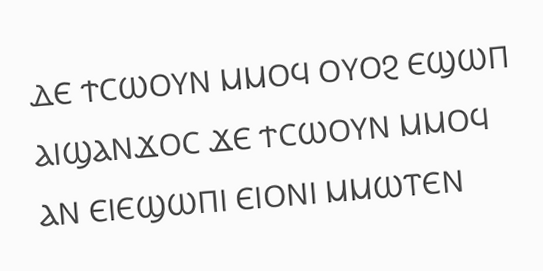ⲆⲈ ϮⲤⲰⲞⲨⲚ ⲘⲘⲞϤ ⲞⲨⲞϨ ⲈϢⲰⲠ ⲀⲒϢⲀⲚϪⲞⲤ ϪⲈ ϮⲤⲰⲞⲨⲚ ⲘⲘⲞϤ ⲀⲚ ⲈⲒⲈϢⲰⲠⲒ ⲈⲒⲞⲚⲒ ⲘⲘⲰⲦⲈⲚ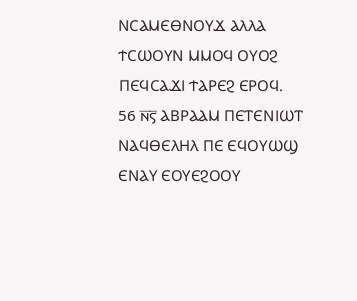ⲚⲤⲀⲘⲈⲐⲚⲞⲨϪ ⲀⲖⲖⲀ ϮⲤⲰⲞⲨⲚ ⲘⲘⲞϤ ⲞⲨⲞϨ ⲠⲈϤⲤⲀϪⲒ ϮⲀⲢⲈϨ ⲈⲢⲞϤ.
56 ⲛ̅ⲋ̅ ⲀⲂⲢⲀⲀⲘ ⲠⲈⲦⲈⲚⲒⲰⲦ ⲚⲀϤⲐⲈⲖⲎⲖ ⲠⲈ ⲈϤⲞⲨⲰϢ ⲈⲚⲀⲨ ⲈⲞⲨⲈϨⲞⲞⲨ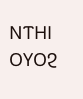ⲚⲦⲎⲒ ⲞⲨⲞϨ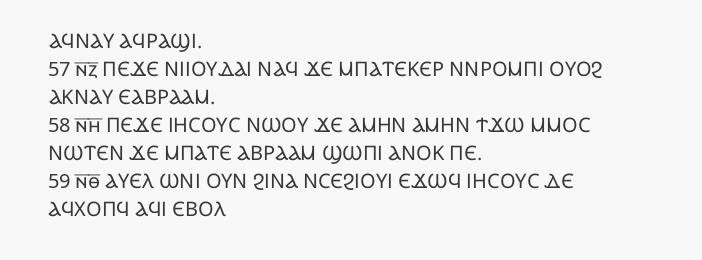ⲀϤⲚⲀⲨ ⲀϤⲢⲀϢⲒ.
57 ⲛ̅ⲍ̅ ⲠⲈϪⲈ ⲚⲒⲒⲞⲨⲆⲀⲒ ⲚⲀϤ ϪⲈ ⲘⲠⲀⲦⲈⲔⲈⲢ ⲚⲚⲢⲞⲘⲠⲒ ⲞⲨⲞϨ ⲀⲔⲚⲀⲨ ⲈⲀⲂⲢⲀⲀⲘ.
58 ⲛ̅ⲏ̅ ⲠⲈϪⲈ ⲒⲎⲤⲞⲨⲤ ⲚⲰⲞⲨ ϪⲈ ⲀⲘⲎⲚ ⲀⲘⲎⲚ ϮϪⲰ ⲘⲘⲞⲤ ⲚⲰⲦⲈⲚ ϪⲈ ⲘⲠⲀⲦⲈ ⲀⲂⲢⲀⲀⲘ ϢⲰⲠⲒ ⲀⲚⲞⲔ ⲠⲈ.
59 ⲛ̅ⲑ̅ ⲀⲨⲈⲖ ⲰⲚⲒ ⲞⲨⲚ ϨⲒⲚⲀ ⲚⲤⲈϨⲒⲞⲨⲒ ⲈϪⲰϤ ⲒⲎⲤⲞⲨⲤ ⲆⲈ ⲀϤⲬⲞⲠϤ ⲀϤⲒ ⲈⲂⲞⲖ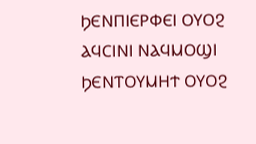ϦⲈⲚⲠⲒⲈⲢⲪⲈⲒ ⲞⲨⲞϨ ⲀϤⲤⲒⲚⲒ ⲚⲀϤⲘⲞϢⲒ ϦⲈⲚⲦⲞⲨⲘⲎϮ ⲞⲨⲞϨ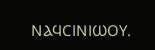ⲚⲀϤⲤⲒⲚⲒⲰⲞⲨ.